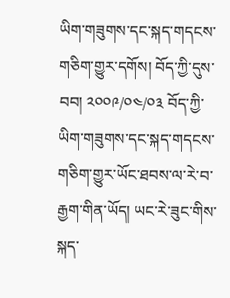ཡིག་གཟུགས་དང་སྐད་གདངས་གཅིག་གྱུར་དགོས། བོད་ཀྱི་དུས་བབ། ༢༠༠༩/༠༤/༠༣ བོད་ཀྱི་ཡིག་གཟུགས་དང་སྐད་གདངས་གཅིག་གྱུར་ཡོང་ཐབས་ལ་རེ་བ་རྒྱག་གིན་ཡོད། ཡང་རེ་ཟུང་གིས་སྐད་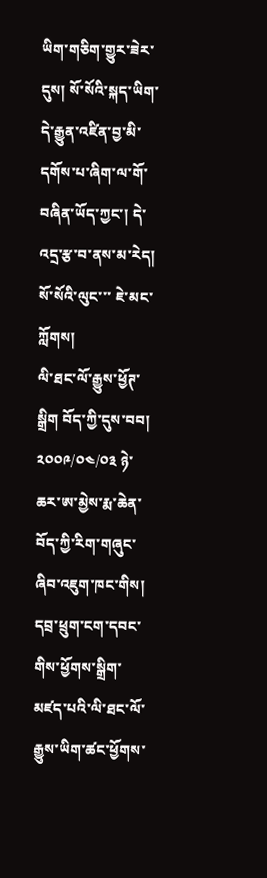ཡིག་གཅིག་གྱུར་ཟེར་དུས། སོ་སོའི་སྐད་ཡིག་དེ་རྒྱུན་འཛིན་བྱ་མི་དགོས་པ་ཞིག་ལ་གོ་བཞིན་ཡོད་ཀྱང་། དེ་འདྲ་རྩ་བ་ནས་མ་རེད། སོ་སོའི་ལུང་་་ ཇེ་མང་ཀློགས།
ལི་ཐང་ལོ་རྒྱུས་ཕྱོཊ་སྒྲིག བོད་ཀྱི་དུས་བབ། ༢༠༠༩/༠༤/༠༣ ཉེ་ཆར་ཨ་མྱེས་རྨ་ཆེན་བོད་ཀྱི་རིག་གཞུང་ཞིབ་འཇུག་ཁང་གིས། དབྲ་ཕྲུག་ངག་དབང་གིས་ཕྱོགས་སྒྲིག་མཛད་པའི་ལི་ཐང་ལོ་རྒྱུས་ཡིག་ཚང་ཕྱོགས་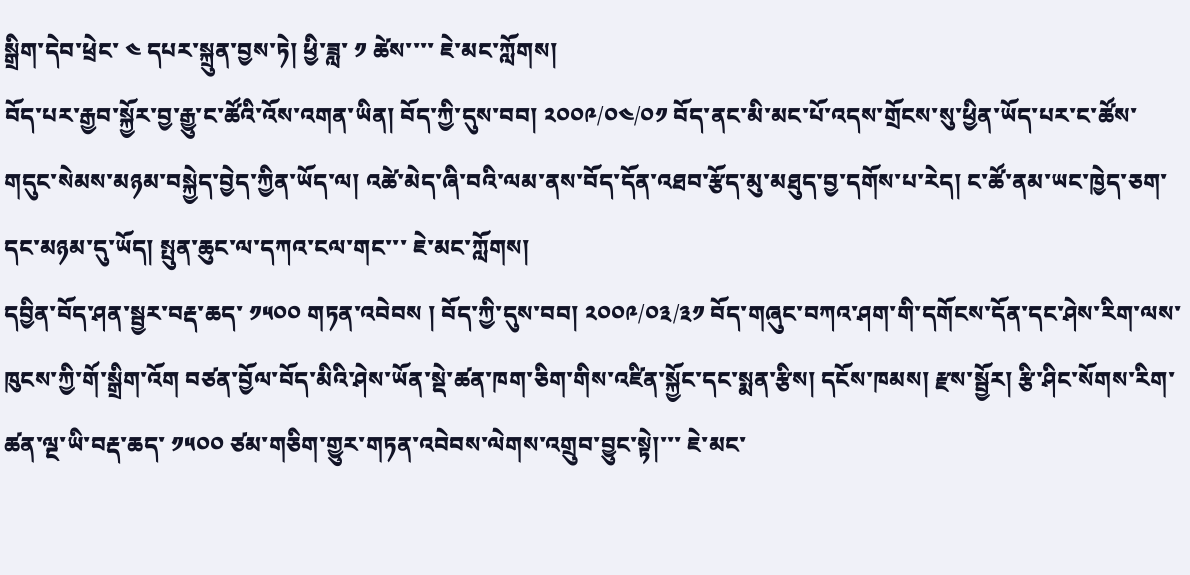སྒྲིག་དེབ་ཕྲེང་ ༤ དཔར་སྐྲུན་བྱས་ཏེ། ཕྱི་ཟླ་ ༡ ཚེས་་་་ ཇེ་མང་ཀློགས།
བོད་པར་རྒྱབ་སྐྱོར་བྱ་རྒྱུ་ང་ཚོའི་འོས་འགན་ཡིན། བོད་ཀྱི་དུས་བབ། ༢༠༠༩/༠༤/༠༡ བོད་ནང་མི་མང་པོ་འདས་གྲོངས་སུ་ཕྱིན་ཡོད་པར་ང་ཚོས་གདུང་སེམས་མཉམ་བསྐྱེད་བྱེད་ཀྱིན་ཡོད་ལ། འཚེ་མེད་ཞི་བའི་ལམ་ནས་བོད་དོན་འཐབ་རྩོད་མུ་མཐུད་བྱ་དགོས་པ་རེད། ང་ཚོ་ནམ་ཡང་ཁྱེད་ཅག་དང་མཉམ་དུ་ཡོད། སྤུན་ཆུང་ལ་དཀའ་ངལ་གང་་་ ཇེ་མང་ཀློགས།
དབྱིན་བོད་ཤན་སྦྱར་བརྡ་ཆད་ ༡༥༠༠ གཏན་འབེབས ། བོད་ཀྱི་དུས་བབ། ༢༠༠༩/༠༣/༣༡ བོད་གཞུང་བཀའ་ཤག་གི་དགོངས་དོན་དང་ཤེས་རིག་ལས་ཁུངས་ཀྱི་གོ་སྒྲིག་འོག བཙན་བྱོལ་བོད་མིའི་ཤེས་ཡོན་སྡེ་ཚན་ཁག་ཅིག་གིས་འཛིན་སྐྱོང་དང་སྨན་རྩིས། དངོས་ཁམས། རྫས་སྦྱོར། རྩི་ཤིང་སོགས་རིག་ཚན་ལྔ་ཡི་བརྡ་ཆད་ ༡༥༠༠ ཙམ་གཅིག་གྱུར་གཏན་འབེབས་ལེགས་འགྲུབ་བྱུང་སྟེ།་་་ ཇེ་མང་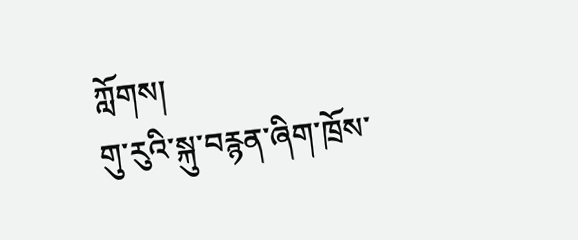ཀློགས།
གུ་རུའི་སྐུ་བརྙན་ཞིག་ཁྲོས་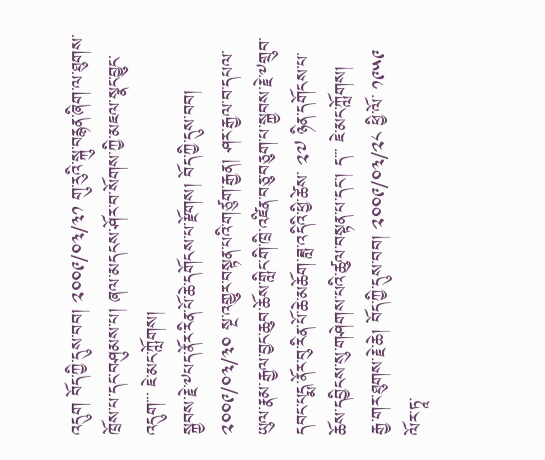འདུག བོད་ཀྱི་དུས་བབ། ༢༠༠༩/༠༣/༣༡ གུ་རུའི་སྐུ་བརྙན་ཞིག་ལ་ཐུགས་ཁྲོས་པ་དང་བཤུམས་པ། ཞལ་མདངས་ཤོར་བ་སོགས་ཀྱི་མཇལ་སྣང་བྱུང་འདུག་་་ ཇེ་མང་ཀློགས།
སྐྱབས་རྗེ་༸པད་ནོར་རིན་པོ་ཆེ་དགོངས་པ་རྫོགས། བོད་ཀྱི་དུས་བབ། ༢༠༠༩/༠༣/༣༠ སྔ་འགྱུར་བསྟན་པའི་གཙུག་རྒྱན། ཤར་རྒྱལ་བ་དཔལ་ཡུལ་རྣམ་རྒྱལ་བྱང་ཆུབ་ཆོས་གླིང་གི་ཁྲི་འཛིན་བཅུ་བཅུག་པ་སྐྱབས་རྗེ་༸གྲུབ་དབང་པདྨ་ནོར་བུ་རིན་པོ་ཆེ་མཆོག་ཟླ་འདིའི་ཕྱི་ཚེས་ ༢༧ ཉིན་དགོངས་པ་ཆོས་དབྱིངས་སུ་གཤེགས་པའི་ཚུལ་བསྟན་པ་དང་། ད་་་ ཇེ་མང་ཀློགས།
རྒྱ་གར་ཐུགས་རྗེ་ཆེ། བོད་ཀྱི་དུས་བབ། ༢༠༠༩/༠༣/༢༨ ཕྱི་ལོ་ ༡༩༥༩ ལོར་ཏཱ་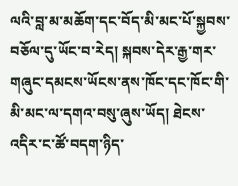ལའི་བླ་མ་མཆོག་དང་བོད་མི་མང་པོ་སྐྱབས་བཅོལ་དུ་ཡོང་བ་རེད། སྐབས་དེར་རྒྱ་གར་གཞུང་དམངས་ཡོངས་ནས་ཁོང་དང་ཁོང་གི་མི་མང་ལ་དགའ་བསུ་ཞུས་ཡོད། ཐེངས་འདིར་ང་ཚོ་བདག་ཉིད་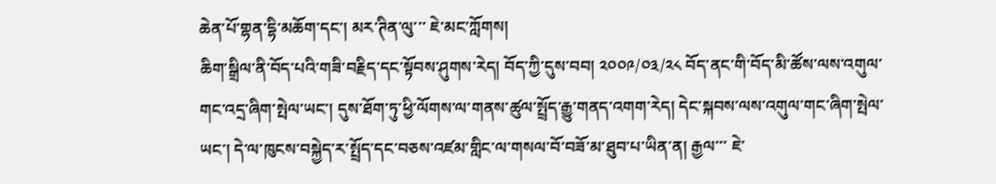ཆེན་པོ་གྷན་དྷི་མཆོག་དང་། མར་ཊིན་ལུ་་་ ཇེ་མང་ཀློགས།
ཆིག་སྒྲིལ་ནི་བོད་པའི་གཟི་བརྗིད་དང་སྟོབས་ཤུགས་རེད། བོད་ཀྱི་དུས་བབ། ༢༠༠༩/༠༣/༢༨ བོད་ནང་གི་བོད་མི་ཚོས་ལས་འགུལ་གང་འདྲ་ཞིག་སྤེལ་ཡང་། དུས་ཐོག་ཏུ་ཕྱི་ལོགས་ལ་གནས་ཚུལ་སྤྲོད་རྒྱུ་གནད་འགག་རེད། དེང་སྐབས་ལས་འགུལ་གང་ཞིག་སྤེལ་ཡང་། དེ་ལ་ཁུངས་བསྐྱེད་ར་སྤྲོད་དང་བཅས་འཛམ་གླིང་ལ་གསལ་བོ་བཟོ་མ་ཐུབ་པ་ཡིན་ན། རྒྱལ་་་ ཇེ་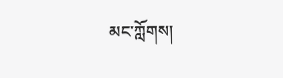མང་ཀློགས།